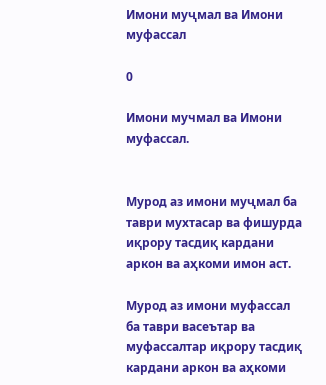Имони муҷмал ва Имони муфассал

0

Имони мучмал ва Имони муфассал.


Мурод аз имони муҷмал ба таври мухтасар ва фишурда иқрору тасдиқ кардани аркон ва аҳкоми имон аст.

Мурод аз имони муфассал ба таври васеътар ва муфассалтар иқрору тасдиқ кардани аркон ва аҳкоми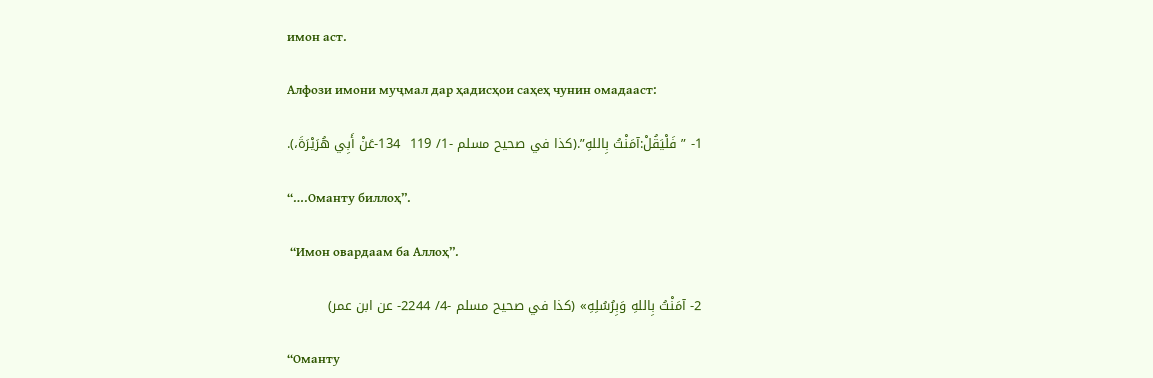имон аст.

Алфози имони муҷмал дар ҳадисҳои саҳеҳ чунин омадааст:

1- ” فَلْيَقُلْ:آمَنْتُ بِاللهِ”.(كذا في صحيح مسلم -1/ 119  134-عَنْ أَبِي هُرَيْرَةَ،).

“….Оманту биллоҳ”.

 “Имон овардаам ба Аллоҳ”.

2- آمَنْتُ بِاللهِ وَبِرُسُلِهِ» (كذا في صحيح مسلم -4/ 2244- عن ابن عمر)

“Оманту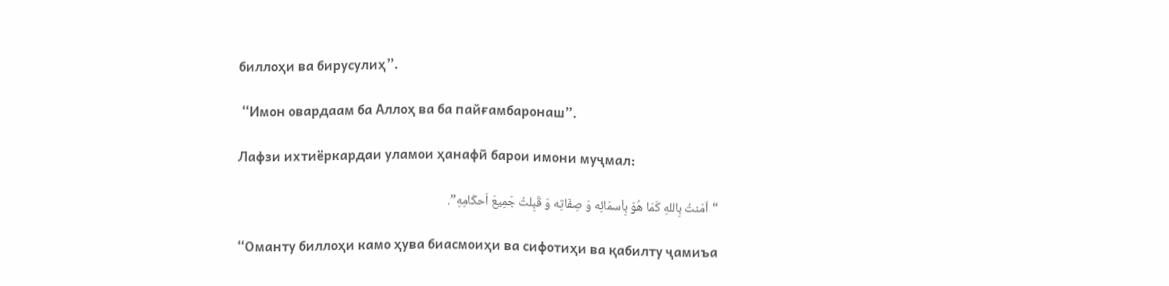биллоҳи ва бирусулиҳ”.

 “Имон овардаам ба Аллоҳ ва ба пайғамбаронаш”.

Лафзи ихтиёркардаи уламои ҳанафӣ барои имони муҷмал:

“اّمَنتُ بِاللهِ كَمَا هُوَ بِاَسمَائِه وَ صِفَاتِه وَ قَبِلتُ جَمِيعَ اَحكَامِهِ”.

“Оманту биллоҳи камо ҳува биасмоиҳи ва сифотиҳи ва қабилту ҷамиъа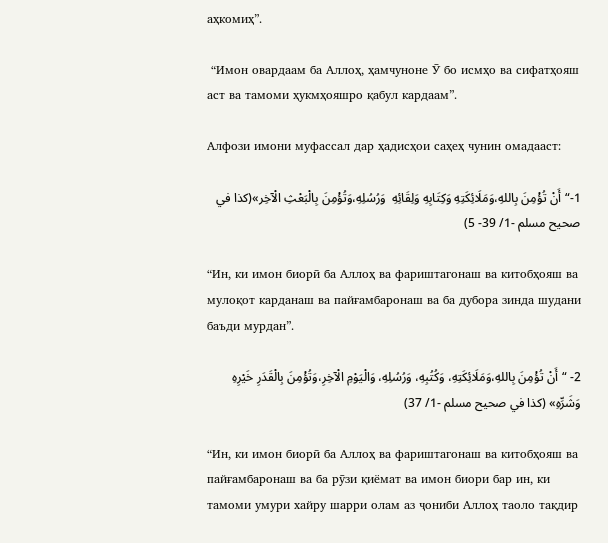аҳкомиҳ”.

 “Имон овардаам ба Аллоҳ, ҳамчуноне Ӯ бо исмҳо ва сифатҳояш аст ва тамоми ҳукмҳояшро қабул кардаам”.

Алфози имони муфассал дар ҳадисҳои саҳеҳ чунин омадааст:

1-“أَنْ تُؤْمِنَ بِاللهِ،وَمَلَائِكَتِهِ وَكِتَابِهِ وَلِقَائِهِ  وَرُسُلِهِ،وَتُؤْمِنَ بِالْبَعْثِ الْآخِر»(كذا في صحيح مسلم -1/ 39- 5)

“Ин, ки имон биорӣ ба Аллоҳ ва фариштагонаш ва китобҳояш ва мулоқот карданаш ва пайғамбаронаш ва ба дубора зинда шудани баъди мурдан”.

2- “أَنْ تُؤْمِنَ بِاللهِ،وَمَلَائِكَتِهِ، وَكُتُبِهِ، وَرُسُلِهِ، وَالْيَوْمِ الْآخِرِ،وَتُؤْمِنَ بِالْقَدَرِ خَيْرِهِ وَشَرِّهِ» (كذا في صحيح مسلم -1/ 37)

“Ин, ки имон биорӣ ба Аллоҳ ва фариштагонаш ва китобҳояш ва пайғамбаронаш ва ба рӯзи қиёмат ва имон биори бар ин, ки тамоми умури хайру шарри олам аз ҷониби Аллоҳ таоло тақдир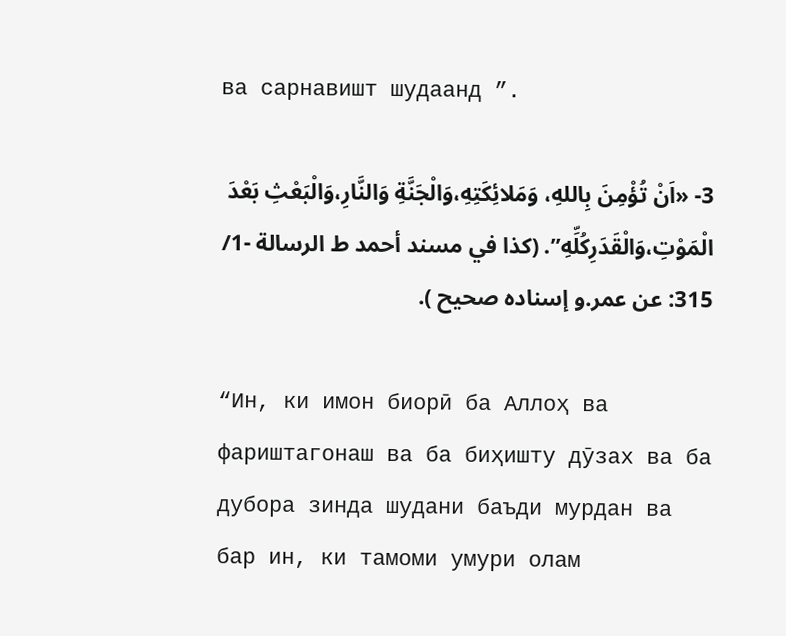ва сарнавишт шудаанд ”.

3- «اَنْ تُؤْمِنَ بِاللهِ، وَمَلائِكَتِهِ،وَالْجَنَّةِ وَالنَّارِ،وَالْبَعْثِ بَعْدَ الْمَوْتِ،وَالْقَدَرِكُلِّهِ”. (كذا في مسند أحمد ط الرسالة -1/ 315: عن عمر.و إسناده صحيح ).

“Ин, ки имон биорӣ ба Аллоҳ ва фариштагонаш ва ба биҳишту дӯзах ва ба дубора зинда шудани баъди мурдан ва бар ин, ки тамоми умури олам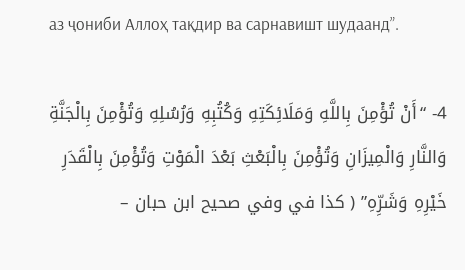аз ҷониби Аллоҳ тақдир ва сарнавишт шудаанд”.

4- “أَنْ تُؤْمِنَ بِاللَّهِ وَمَلَائِكَتِهِ وَكُتُبِهِ وَرُسُلِهِ وَتُؤْمِنَ بِالْجَنَّةِ وَالنَّارِ وَالْمِيزَانِ وَتُؤْمِنَ بِالْبَعْثِ بَعْدَ الْمَوْتِ وَتُؤْمِنَ بِالْقَدَرِ خَيْرِهِ وَشَرِّهِ” ( كذا في وفي صحيح ابن حبان –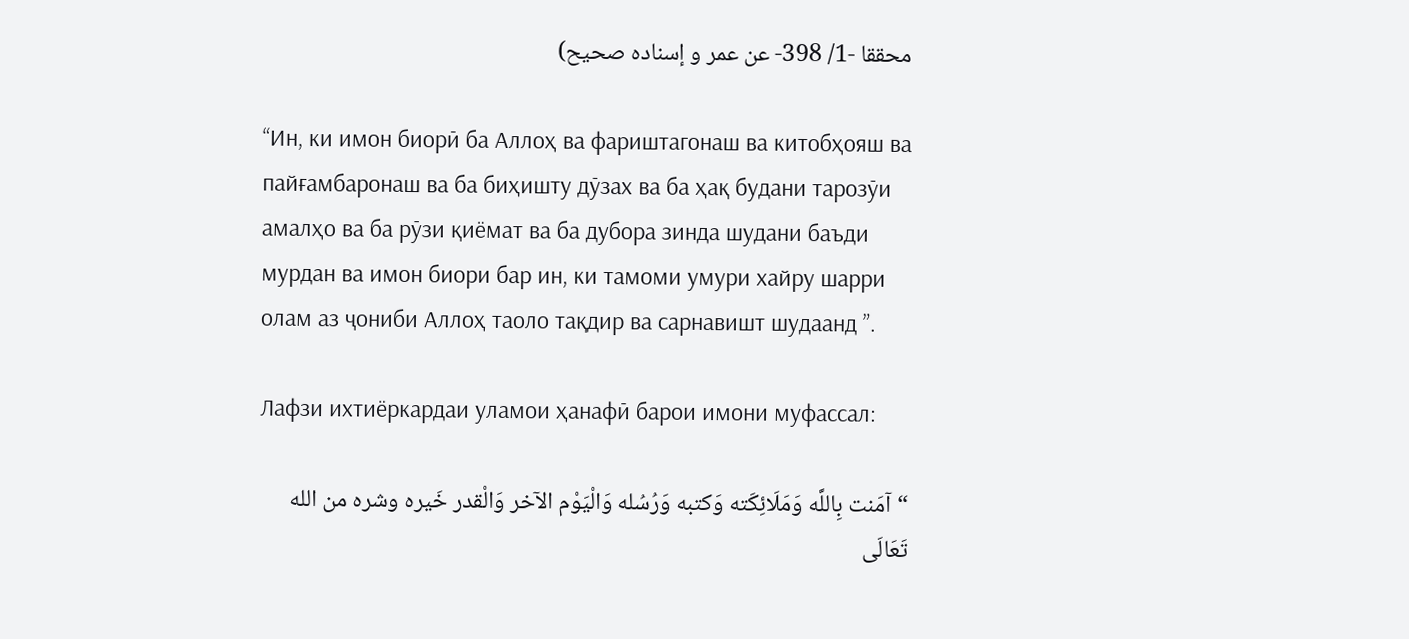محققا -1/ 398- عن عمر و إسناده صحيح)

“Ин, ки имон биорӣ ба Аллоҳ ва фариштагонаш ва китобҳояш ва пайғамбаронаш ва ба биҳишту дӯзах ва ба ҳақ будани тарозӯи амалҳо ва ба рӯзи қиёмат ва ба дубора зинда шудани баъди мурдан ва имон биори бар ин, ки тамоми умури хайру шарри олам аз ҷониби Аллоҳ таоло тақдир ва сарнавишт шудаанд ”.

Лафзи ихтиёркардаи уламои ҳанафӣ барои имони муфассал:

“آمَنت بِاللَّه وَمَلَائِكَته وَكتبه وَرُسُله وَالْيَوْم الآخر وَالْقدر خَيره وشره من الله تَعَالَى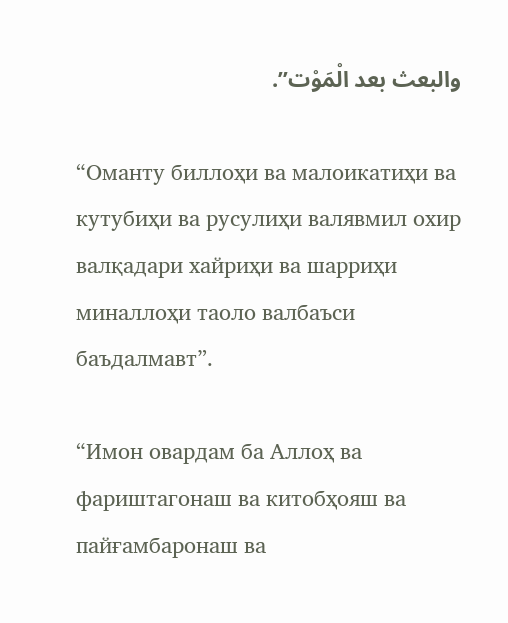والبعث بعد الْمَوْت”.

“Оманту биллоҳи ва малоикатиҳи ва кутубиҳи ва русулиҳи валявмил охир валқадари хайриҳи ва шарриҳи миналлоҳи таоло валбаъси баъдалмавт”.

“Имон овардам ба Аллоҳ ва фариштагонаш ва китобҳояш ва пайғамбаронаш ва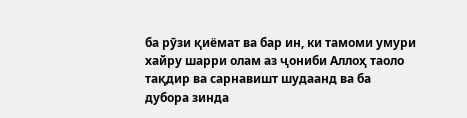ба рӯзи қиёмат ва бар ин, ки тамоми умури хайру шарри олам аз ҷониби Аллоҳ таоло тақдир ва сарнавишт шудаанд ва ба дубора зинда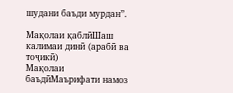шудани баъди мурдан”.

Мақолаи қаблӣШаш калимаи динӣ (арабӣ ва тоҷикӣ)
Мақолаи баъдӣМаърифати намоз